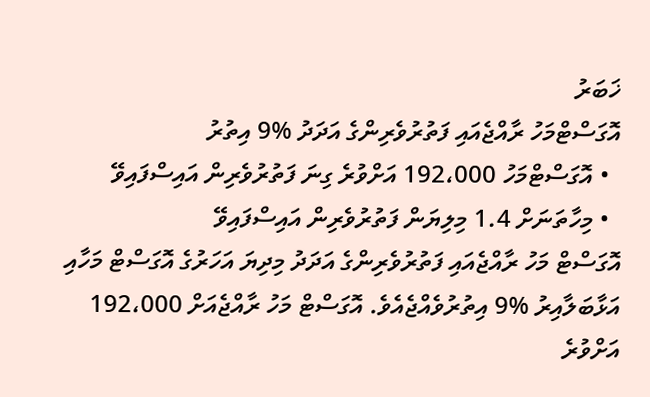ޚަބަރު
އޮގަސްޓްމަހު ރާއްޖެއައި ފަތުރުވެރިންގެ އަދަދު %9 އިތުރު
  • އޮގަސްޓްމަހު 192،000 އަށްވުރެ ގިނަ ފަތުރުވެރިން އައިސްފައިވޭ
  • މިހާތަނަށް 1.4 މިލިޔަން ފަތުރުވެރިން އައިސްފައިވޭ
އޮގަސްޓް މަހު ރާއްޖެއައި ފަތުރުވެރިންގެ އަދަދު މިދިޔަ އަހަރުގެ އޮގަސްޓް މަހާއި އަޅާބަލާއިރު %9 އިތުރުވެއްޖެއެވެ. އޮގަސްޓް މަހު ރާއްޖެއަށް 192،000 އަށްވުރެ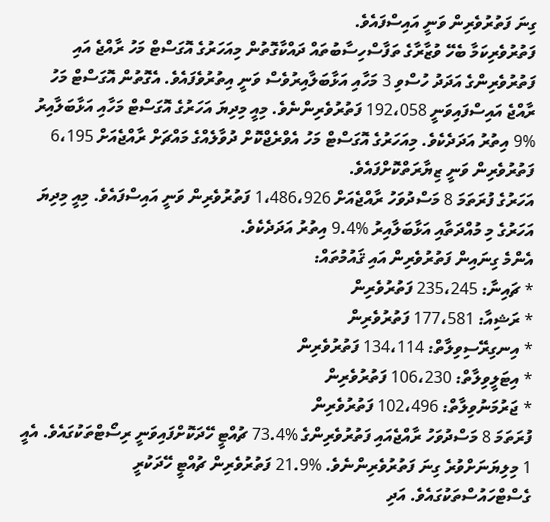ގިނަ ފަތުރުވެރިން ވަނީ އައިސްފައެވެ.
ފަތުރުވެރިކަމާ ބެހޭ ވުޒާރާގެ ތަފާސްހިސާބުތައް ދައްކާގޮތުން މިއަހަރުގެ އޮގަސްޓް މަހު ރާއްޖެ އައި ފަތުރުވެރިންގެ އަދަދު ހުސްވި 3 މަހާއި އަޅާބަލާއިރުވެސް ވަނީ އިތުރުވެފައެވެ. އެގޮތުން އޮގަސްޓް މަހު ރާއްޖެ އައިސްފައިވަނީ 192،058 ފަތުރުވެރިންނެވެ. މިއީ މިދިޔަ އަހަރުގެ އޮގަސްޓް މަހާއި އަޅާބަލާއިރު %9 އިތުރު އަދަދެކެވެ. މިއަހަރުގެ އޮގަސްޓް މަހު އެވްރެޖްކޮށް ދުވާލެއްގެ މައްޗަށް ރާއްޖެއަށް 6،195 ފަތުރުވެރިން ވަނީ ޒިޔާރަތްކޮށްފައެވެ.
އަހަރުގެ ފުރަތަމަ 8 މަސްދުވަހު ރާއްޖެއަށް 1،486،926 ފަތުރުވެރިން ވަނީ އައިސްފައެވެ. މިއީ މިދިޔަ އަހަރުގެ މި މުއްދަތާއި އަޅާބަލާއިރު %9.4 އިތުރު އަދަދެކެވެ.
އެންމެ ގިނައިން ފަތުރުވެރިން އައި ޤައުމުތައް:
* ޗައިނާ: 235،245 ފަތުރުވެރިން
* ރަޝިއާ: 177،581 ފަތުރުވެރިން
* އިނގިރޭސިވިލާތް: 134،114 ފަތުރުވެރިން
* އިޓަލީވިލާތް: 106،230 ފަތުރުވެރިން
* ޖަރުމަނުވިލާތް: 102،496 ފަތުރުވެރިން
ފުރަތަމަ 8 މަސްދުވަހު ރާއްޖެއައި ފަތުރުވެރިންގެ %73.4 ޗުއްޓީ ހޭދަކޮށްފައިވަނީ ރިސޯޓްތަކުގައެވެ. އެއީ 1 މިލިޔަނަށްވުރެ ގިނަ ފަތުރުވެރިންނެވެ. %21.9 ފަތުރުވެރިން ޗުއްޓީ ހޭދަކުރީ ގެސްޓްހައުސްތަކުގައެވެ. އަދި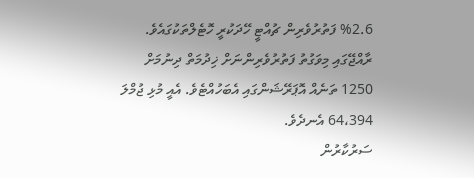%2.6 ފަތުރުވެރިން ޗުއްޓީ ހޭދަކުރީ ހޮޓެލްތަކުގައެވެ.
ރާއްޖޭގައި މިވަގުތު ފަތުރުވެރިންނަށް ޚިދުމަތް ދިނުމަށް 1250 ތަނެއް އޮޕަރޭޝަންގައި އެބަހުއްޓެވެ. އެއީ މުޅި ޖުމްލަ 64،394 އެނދެވެ.
ސަރުކާރުން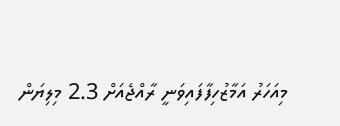މިއަހަރު އަމާޒުހިފާފައިވަނީ ރާއްޖެއަށް 2.3 މިލިޔަން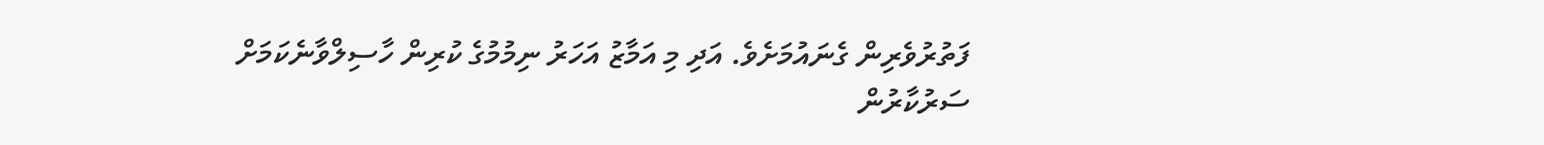ފަތުރުވެރިން ގެނައުމަށެވެ. އަދި މި އަމާޒު އަހަރު ނިމުމުގެ ކުރިން ހާސިލްވާނެކަމަށް ސަރުކާރުން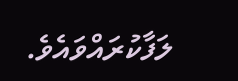ލަފާކުރައްވައެވެ.